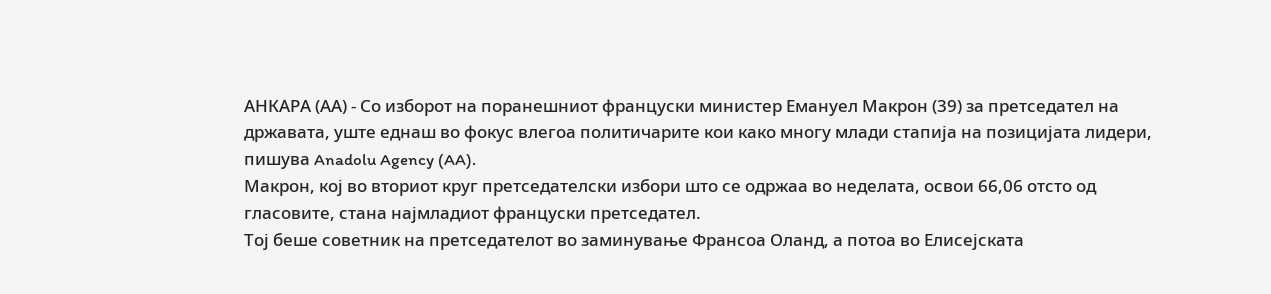АНКАРА (АА) - Со изборот на поранешниот француски министер Емануел Макрон (39) за претседател на државата, уште еднаш во фокус влегоа политичарите кои како многу млади стапија на позицијата лидери, пишува Anadolu Agency (AA).
Макрон, кој во вториот круг претседателски избори што се одржаа во неделата, освои 66,06 отсто од гласовите, стана најмладиот француски претседател.
Тој беше советник на претседателот во заминување Франсоа Оланд, а потоа во Елисејската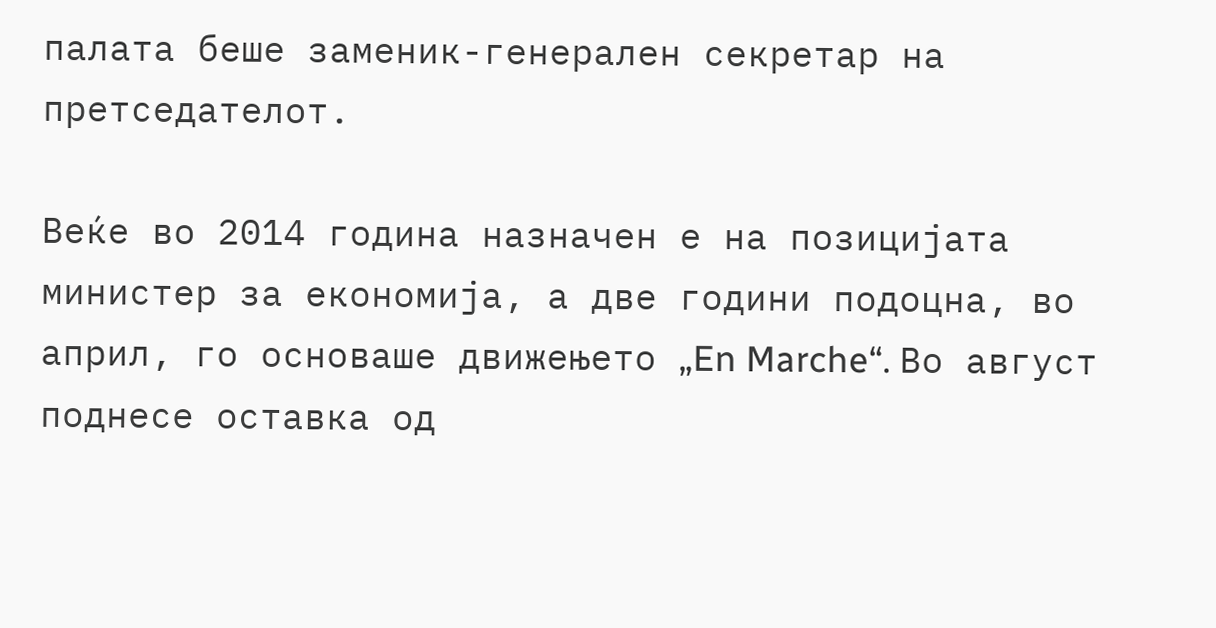палата беше заменик-генерален секретар на претседателот.

Веќе во 2014 година назначен е на позицијата министер за економија, а две години подоцна, во април, го основаше движењето „En Marche“. Во август поднесе оставка од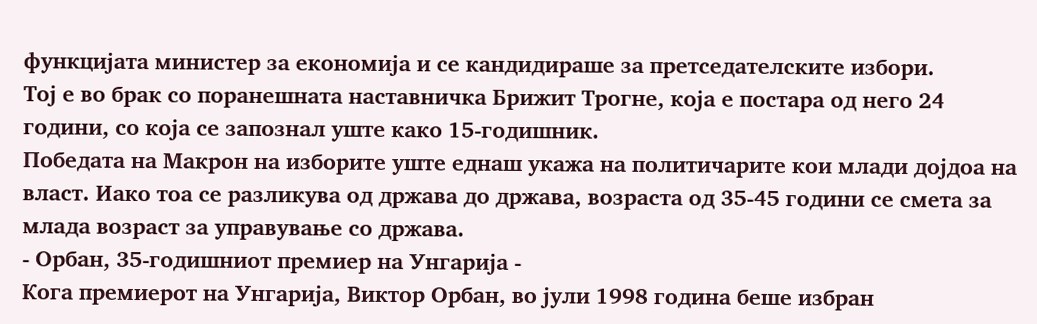функцијата министер за економија и се кандидираше за претседателските избори.
Тој е во брак со поранешната наставничка Брижит Трогне, која е постара од него 24 години, со која се запознал уште како 15-годишник.
Победата на Макрон на изборите уште еднаш укажа на политичарите кои млади дојдоа на власт. Иако тоа се разликува од држава до држава, возраста од 35-45 години се смета за млада возраст за управување со држава.
- Орбан, 35-годишниот премиер на Унгарија -
Кога премиерот на Унгарија, Виктор Орбан, во јули 1998 година беше избран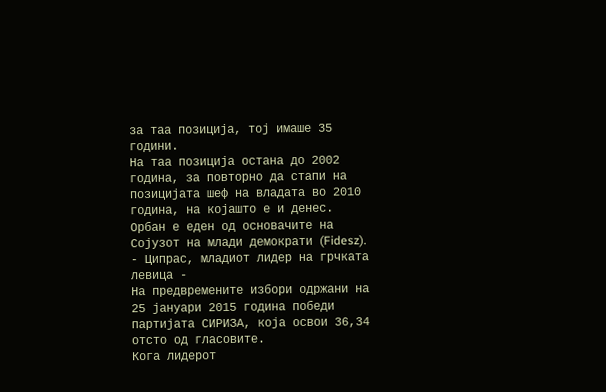за таа позиција, тој имаше 35 години.
На таа позиција остана до 2002 година, за повторно да стапи на позицијата шеф на владата во 2010 година, на којашто е и денес.
Орбан е еден од основачите на Сојузот на млади демократи (Fidesz).
- Ципрас, младиот лидер на грчката левица -
На предвремените избори одржани на 25 јануари 2015 година победи партијата СИРИЗА, која освои 36,34 отсто од гласовите.
Кога лидерот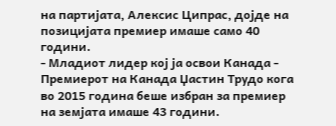на партијата, Алексис Ципрас, дојде на позицијата премиер имаше само 40 години.
- Младиот лидер кој ја освои Канада -
Премиерот на Канада Џастин Трудо кога во 2015 година беше избран за премиер на земјата имаше 43 години.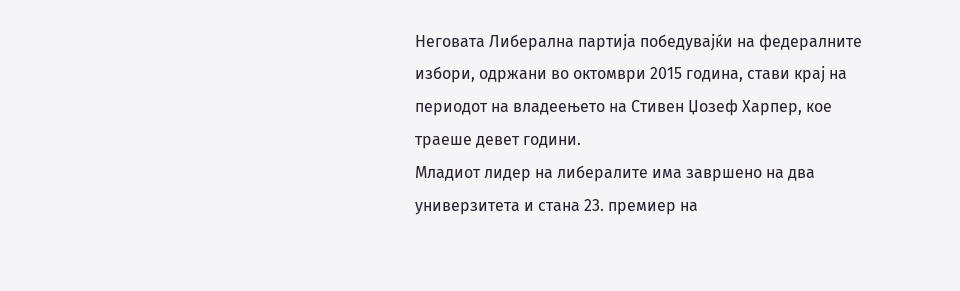Неговата Либерална партија победувајќи на федералните избори, одржани во октомври 2015 година, стави крај на периодот на владеењето на Стивен Џозеф Харпер, кое траеше девет години.
Младиот лидер на либералите има завршено на два универзитета и стана 23. премиер на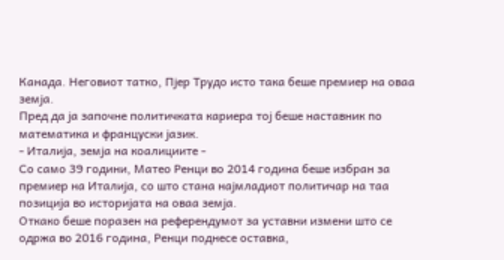Канада. Неговиот татко, Пјер Трудо исто така беше премиер на оваа земја.
Пред да ја започне политичката кариера тој беше наставник по математика и француски јазик.
- Италија, земја на коалициите -
Со само 39 години, Матео Ренци во 2014 година беше избран за премиер на Италија, со што стана најмладиот политичар на таа позиција во историјата на оваа земја.
Откако беше поразен на референдумот за уставни измени што се одржа во 2016 година, Ренци поднесе оставка,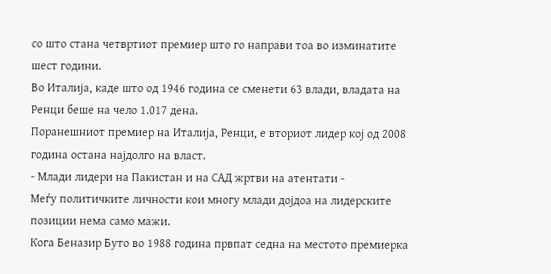со што стана четвртиот премиер што го направи тоа во изминатите шест години.
Во Италија, каде што од 1946 година се сменети 63 влади, владата на Ренци беше на чело 1.017 дена.
Поранешниот премиер на Италија, Ренци, е вториот лидер кој од 2008 година остана најдолго на власт.
- Млади лидери на Пакистан и на САД жртви на атентати -
Меѓу политичките личности кои многу млади дојдоа на лидерските позиции нема само мажи.
Кога Беназир Буто во 1988 година првпат седна на местото премиерка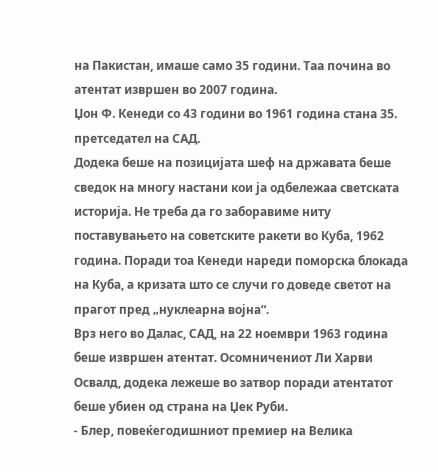на Пакистан, имаше само 35 години. Таа почина во атентат извршен во 2007 година.
Џон Ф. Кенеди со 43 години во 1961 година стана 35. претседател на САД.
Додека беше на позицијата шеф на државата беше сведок на многу настани кои ја одбележаа светската историја. Не треба да го заборавиме ниту поставувањето на советските ракети во Куба, 1962 година. Поради тоа Кенеди нареди поморска блокада на Куба, а кризата што се случи го доведе светот на прагот пред „нуклеарна војна“.
Врз него во Далас, САД, на 22 ноември 1963 година беше извршен атентат. Осомничениот Ли Харви Освалд, додека лежеше во затвор поради атентатот беше убиен од страна на Џек Руби.
- Блер, повеќегодишниот премиер на Велика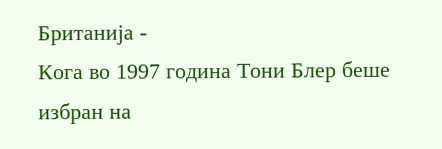Британија -
Кога во 1997 година Тони Блер беше избран на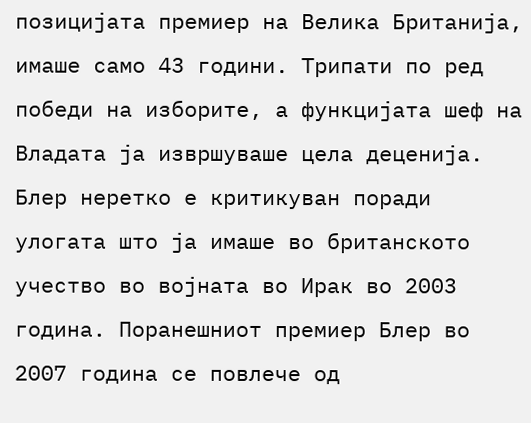позицијата премиер на Велика Британија, имаше само 43 години. Трипати по ред победи на изборите, а функцијата шеф на Владата ја извршуваше цела деценија.
Блер неретко е критикуван поради улогата што ја имаше во британското учество во војната во Ирак во 2003 година. Поранешниот премиер Блер во 2007 година се повлече од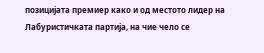позицијата премиер како и од местото лидер на Лабуристичката партија, на чие чело се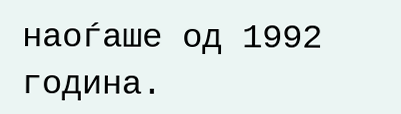наоѓаше од 1992 година.